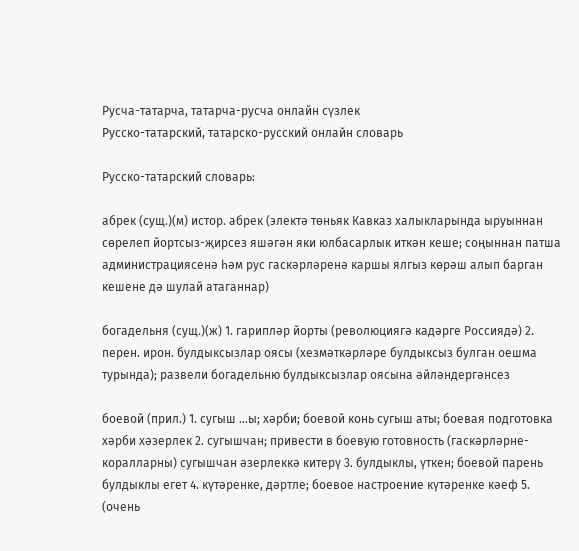Русча-татарча, татарча-русча онлайн сүзлек
Русско-татарский, татарско-русский онлайн словарь

Русско-татарский словарь:

абрек (сущ.)(м) истор. абрек (электә төньяк Кавказ халыкларында ыруыннан сөрелеп йортсыз-җирсез яшәгән яки юлбасарлык иткән кеше; соңыннан патша администрациясенә һәм рус гаскәрләренә каршы ялгыз көрәш алып барган кешене дә шулай атаганнар)

богадельня (сущ.)(ж) 1. гарипләр йорты (революциягә кадәрге Россиядә) 2. перен. ирон. булдыксызлар оясы (хезмәткәрләре булдыксыз булган оешма турында); развели богадельню булдыксызлар оясына әйләндергәнсез

боевой (прил.) 1. сугыш …ы; хәрби; боевой конь сугыш аты; боевая подготовка хәрби хәзерлек 2. сугышчан; привести в боевую готовность (гаскәрләрне-коралларны) сугышчан әзерлеккә китерү 3. булдыклы, үткен; боевой парень булдыклы егет 4. күтәренке, дәртле; боевое настроение күтәренке кәеф 5. (очень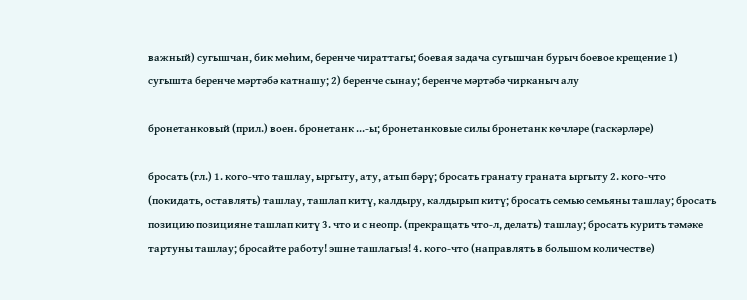важный) сугышчан, бик мөһим, беренче чираттагы; боевая задача сугышчан бурыч боевое крещение 1) сугышта беренче мәртәбә катнашу; 2) беренче сынау; беренче мәртәбә чирканыч алу

бронетанковый (прил.) воен. бронетанк ...-ы; бронетанковые силы бронетанк көчләре (гаскәрләре)

бросать (гл.) 1. кого-что ташлау, ыргыту, ату, атып бәрү; бросать гранату граната ыргыту 2. кого-что (покидать, оставлять) ташлау, ташлап китү, калдыру, калдырып китү; бросать семью семьяны ташлау; бросать позицию позицияне ташлап китү 3. что и с неопр. (прекращать что-л, делать) ташлау; бросать курить тәмәке тартуны ташлау; бросайте работу! эшне ташлагыз! 4. кого-что (направлять в большом количестве)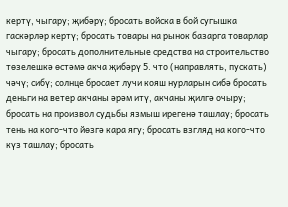кертү, чыгару; җибәрү; бросать войска в бой сугышка гаскәрләр кертү; бросать товары на рынок базарга товарлар чыгару; бросать дополнительные средства на строительство төзелешкә өстәмә акча җибәрү 5. что (направлять, пускать) чәчү; сибү; солнце бросает лучи кояш нурларын сибә бросать деньги на ветер акчаны әрәм итү, акчаны җилгә очыру; бросать на произвол судьбы язмыш ирегенә ташлау; бросать тень на кого-что йөзгә кара ягу; бросать взгляд на кого-что күз ташлау; бросать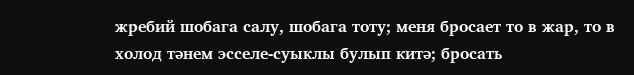жребий шобага салу, шобага тоту; меня бросает то в жар, то в холод тәнем эсселе-суыклы булып китә; бросать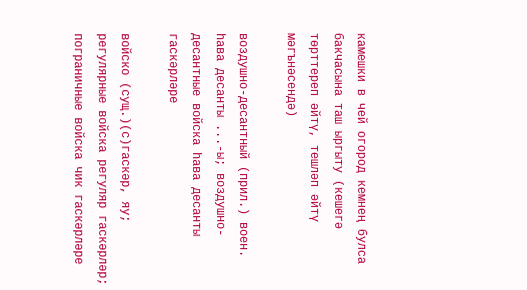камешки в чей огород кемнең булса бакчасына таш ыргыту (кешегә төрттереп әйтү, тешләп әйтү мәгънәсендә)

воздушно-десантный (прил.) воен. һава десанты ...-ы; воздушно-десантные войска һава десанты гаскәрләре

войско (сущ.)(с)гаскәр, яу; регулярные войска регуляр гаскәрләр; пограничные войска чик гаскәрләре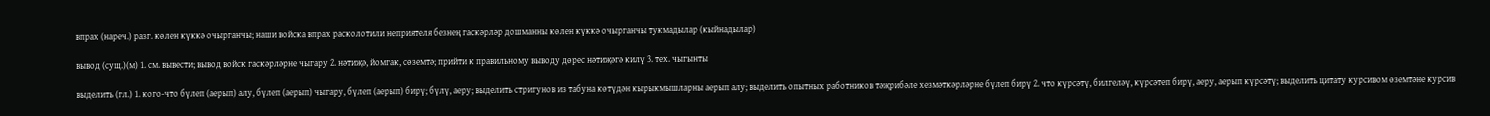впрах (нареч.) разг. көлен күккә очырганчы; наши войска впрах расколотили неприятеля безнең гаскәрләр дошманны көлен күккә очырганчы тукмадылар (кыйнадылар)

вывод (сущ.)(м) 1. см. вывести; вывод войск гаскәрләрне чыгару 2. нәтиҗә, йомгак, сөземтә; прийти к правильному выводу дөрес нәтиҗәгә килү 3. тех. чыгынты

выделить (гл.) 1. кого-что бүлеп (аерып) алу, бүлеп (аерып) чыгару, бүлеп (аерып) бирү; бүлү, аеру; выделить стригунов из табуна көтүдән кырыкмышларны аерып алу; выделить опытных работников тәҗрибәле хезмәткәрләрне бүлеп бирү 2. что күрсәтү, билгеләү, күрсәтеп бирү, аеру, аерып күрсәтү; выделить цитату курсивом өземтәне курсив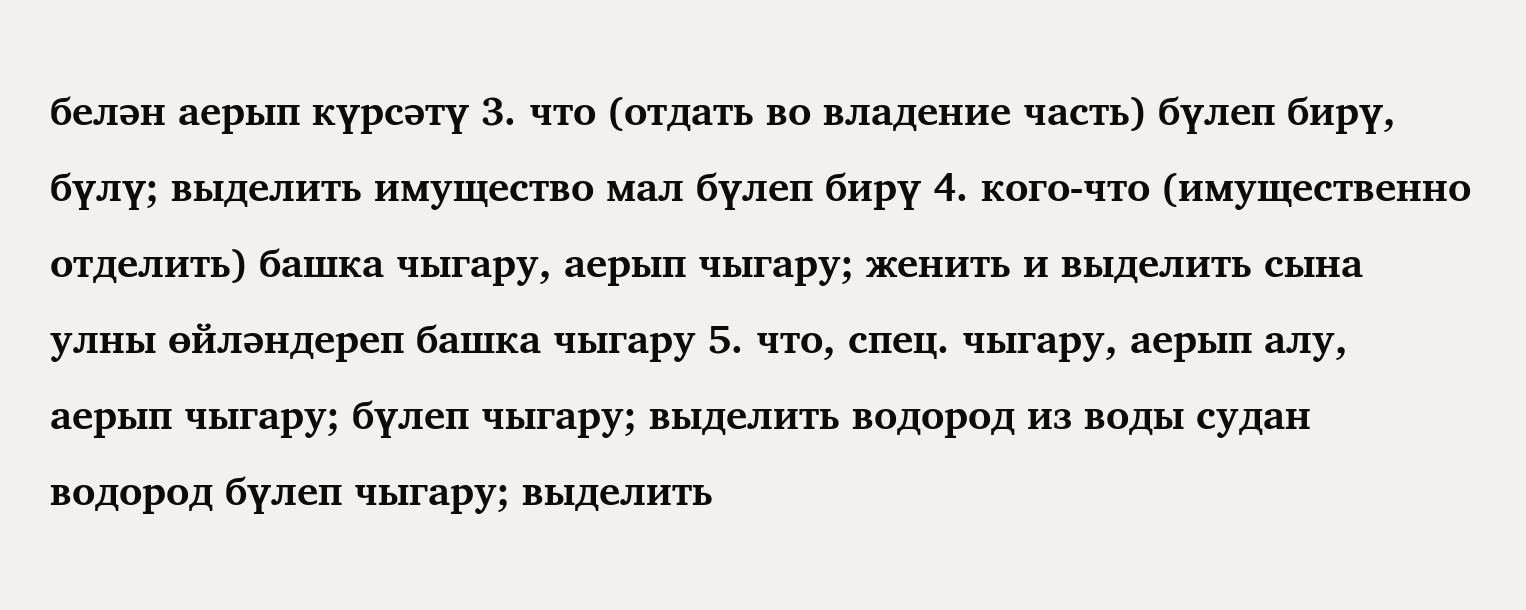белән аерып күрсәтү 3. что (отдать во владение часть) бүлеп бирү, бүлү; выделить имущество мал бүлеп бирү 4. кого-что (имущественно отделить) башка чыгару, аерып чыгару; женить и выделить сына улны өйләндереп башка чыгару 5. что, спец. чыгару, аерып алу, аерып чыгару; бүлеп чыгару; выделить водород из воды судан водород бүлеп чыгару; выделить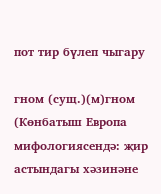пот тир бүлеп чыгару

гном (сущ.)(м)гном (Көнбатыш Европа мифологиясендә: җир астындагы хәзинәне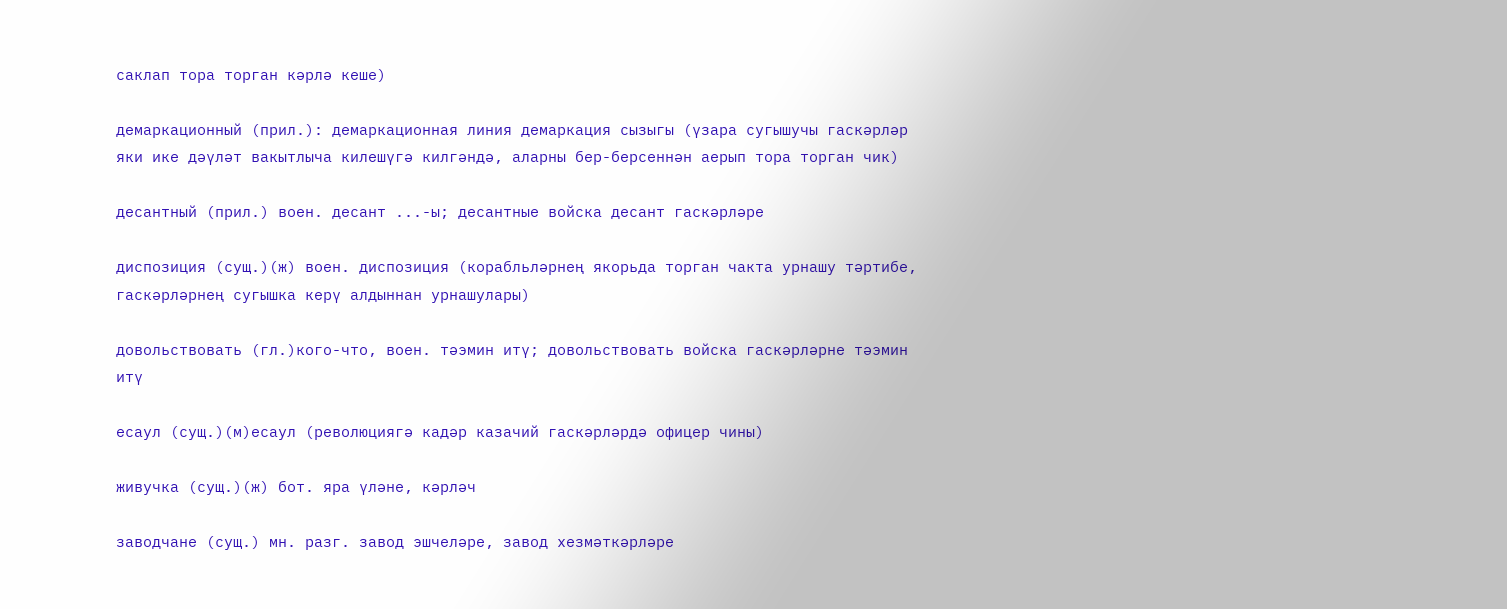саклап тора торган кәрлә кеше)

демаркационный (прил.): демаркационная линия демаркация сызыгы (үзара сугышучы гаскәрләр яки ике дәүләт вакытлыча килешүгә килгәндә, аларны бер-берсеннән аерып тора торган чик)

десантный (прил.) воен. десант ...-ы; десантные войска десант гаскәрләре

диспозиция (сущ.)(ж) воен. диспозиция (корабльләрнең якорьда торган чакта урнашу тәртибе, гаскәрләрнең сугышка керү алдыннан урнашулары)

довольствовать (гл.)кого-что, воен. тәэмин итү; довольствовать войска гаскәрләрне тәэмин итү

есаул (сущ.)(м)есаул (революциягә кадәр казачий гаскәрләрдә офицер чины)

живучка (сущ.)(ж) бот. яра үләне, кәрләч

заводчане (сущ.) мн. разг. завод эшчеләре, завод хезмәткәрләре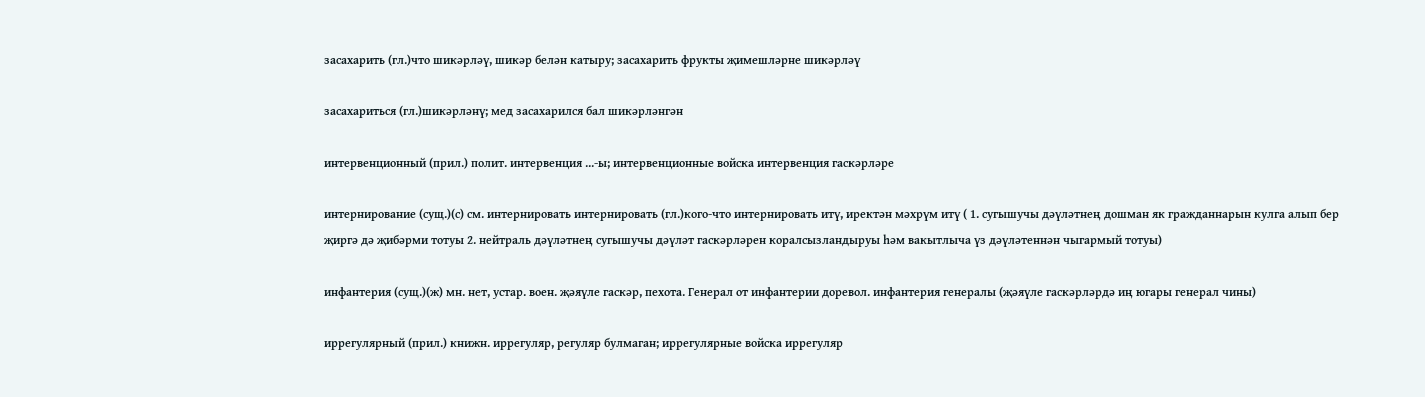засахарить (гл.)что шикәрләү, шикәр белән катыру; засахарить фрукты җимешләрне шикәрләү

засахариться (гл.)шикәрләнү; мед засахарился бал шикәрләнгән

интервенционный (прил.) полит. интервенция ...-ы; интервенционные войска интервенция гаскәрләре

интернирование (сущ.)(с) см. интернировать интернировать (гл.)кого-что интернировать итү, иректән мәхрүм итү ( 1. сугышучы дәүләтнең дошман як гражданнарын кулга алып бер җиргә дә җибәрми тотуы 2. нейтраль дәүләтнең сугышучы дәүләт гаскәрләрен коралсызландыруы һәм вакытлыча үз дәүләтеннән чыгармый тотуы)

инфантерия (сущ.)(ж) мн. нет, устар. воен. җәяүле гаскәр, пехота. Генерал от инфантерии доревол. инфантерия генералы (җәяүле гаскәрләрдә иң югары генерал чины)

иррегулярный (прил.) книжн. иррегуляр, регуляр булмаган; иррегулярные войска иррегуляр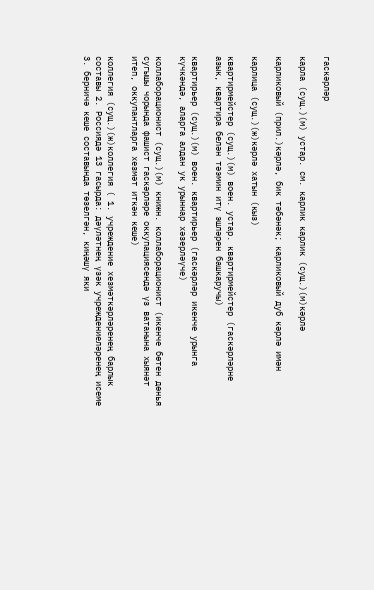гаскәрләр

карла (сущ.)(м) устар. см. карлик карлик (сущ.)(м)кәрлә

карликовый (прил.)кәрлә, бик тәбәнәк; карликовый дуб кәрлә имән

карлица (сущ.)(ж)кәрлә хатын (кыз)

квартирмейстер (сущ.)(м) воен. устар. квартирмейстер (гаскәрләрне азык, квартира белән тәэмин итү эшләрен башкаручы)

квартирьер (сущ.)(м) воен. квартирьер (гаскәрләр икенче урынга күчкәндә, аларга алдан ук урыннар хәзерләүче)

коллаборационист (сущ.)(м) книжн. коллаборационист (икенче бөтен дөнья сугышы чорында фашист гаскәрләре оккупациясендә үз ватанына хыянәт итеп, оккупантларга хезмәт иткән кеше)

коллегия (сущ.)(ж)коллегия ( 1. учреждение хезмәткәрләренең барлык составы 2. Россиядә 13 гасырда: дәүләтнең үзәк учреждениеләренең исеме 3. берничә кеше составында төзелгән, киңәшү яки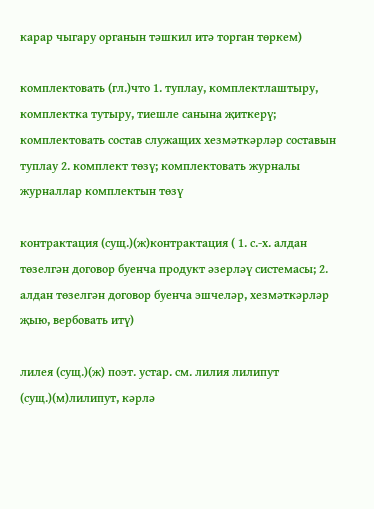карар чыгару органын тәшкил итә торган төркем)

комплектовать (гл.)что 1. туплау, комплектлаштыру, комплектка тутыру, тиешле санына җиткерү; комплектовать состав служащих хезмәткәрләр составын туплау 2. комплект төзү; комплектовать журналы журналлар комплектын төзү

контрактация (сущ.)(ж)контрактация ( 1. с.-х. алдан төзелгән договор буенча продукт әзерләү системасы; 2. алдан төзелгән договор буенча эшчеләр, хезмәткәрләр җыю, вербовать итү)

лилея (сущ.)(ж) поэт. устар. см. лилия лилипут (сущ.)(м)лилипут, кәрлә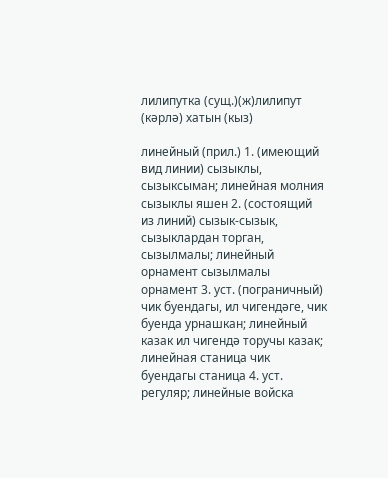лилипутка (сущ.)(ж)лилипут (кәрлә) хатын (кыз)

линейный (прил.) 1. (имеющий вид линии) сызыклы, сызыксыман; линейная молния сызыклы яшен 2. (состоящий из линий) сызык-сызык, сызыклардан торган, сызылмалы; линейный орнамент сызылмалы орнамент 3. уст. (пограничный) чик буендагы, ил чигендәге, чик буенда урнашкан; линейный казак ил чигендә торучы казак; линейная станица чик буендагы станица 4. уст. регуляр; линейные войска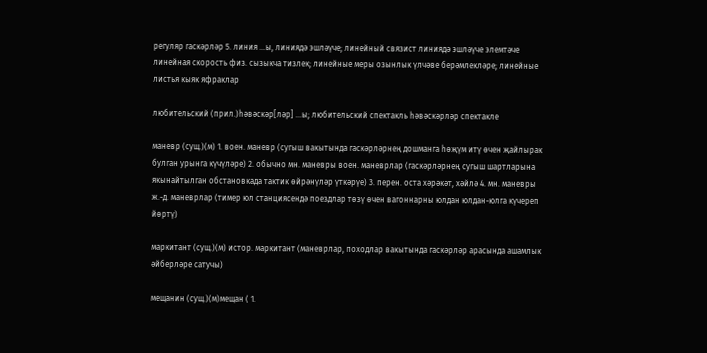регуляр гаскәрләр 5. линия …ы, линиядә эшләүче; линейный связист линиядә эшләүче элемтәче линейная скорость физ. сызыкча тизлек; линейные меры озынлык үлчәве берәмлекләре; линейные листья кыяк яфраклар

любительский (прил.)һәвәскәр[ләр] …ы; любительский спектакль һәвәскәрләр спектакле

маневр (сущ.)(м) 1. воен. маневр (сугыш вакытында гаскәрләрнең дошманга һөҗүм итү өчен җайлырак булган урынга күчүләре) 2. обычно мн. маневры воен. маневрлар (гаскәрләрнең сугыш шартларына якынайтылган обстановкада тактик өйрәнүләр үткәрүе) 3. перен. оста хәрәкәт, хәйлә 4. мн. маневры ж.-д. маневрлар (тимер юл станциясендә поездлар төзү өчен вагоннарны юлдан юлдан-юлга күчереп йөртү)

маркитант (сущ.)(м) истор. маркитант (маневрлар, походлар вакытында гаскәрләр арасында ашамлык әйберләре сатучы)

мещанин (сущ.)(м)мещан ( 1.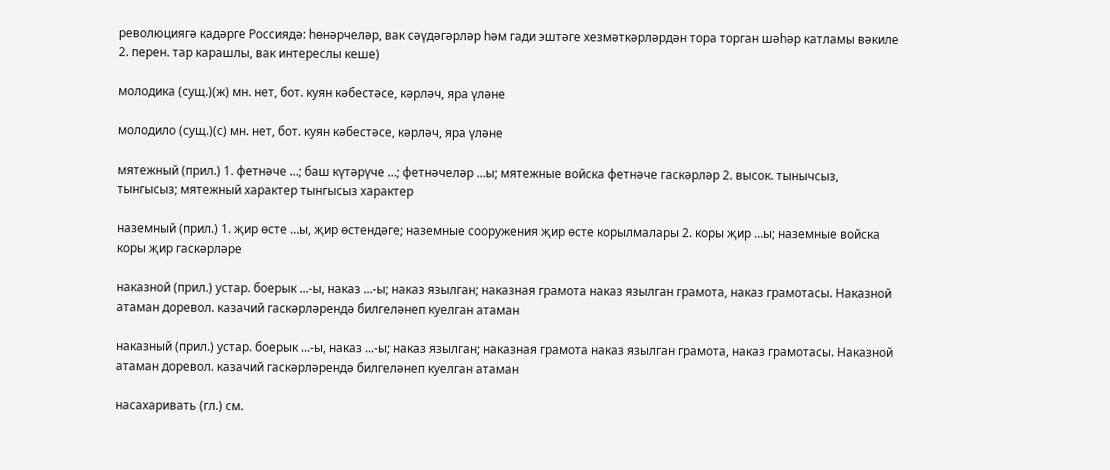революциягә кадәрге Россиядә: һөнәрчеләр, вак сәүдәгәрләр һәм гади эштәге хезмәткәрләрдән тора торган шәһәр катламы вәкиле 2. перен. тар карашлы, вак интереслы кеше)

молодика (сущ.)(ж) мн. нет, бот. куян кәбестәсе, кәрләч, яра үләне

молодило (сущ.)(с) мн. нет, бот. куян кәбестәсе, кәрләч, яра үләне

мятежный (прил.) 1. фетнәче …; баш күтәрүче …; фетнәчеләр …ы; мятежные войска фетнәче гаскәрләр 2. высок. тынычсыз, тынгысыз; мятежный характер тынгысыз характер

наземный (прил.) 1. җир өсте …ы, җир өстендәге; наземные сооружения җир өсте корылмалары 2. коры җир …ы; наземные войска коры җир гаскәрләре

наказной (прил.) устар. боерык ...-ы, наказ ...-ы; наказ язылган; наказная грамота наказ язылган грамота, наказ грамотасы. Наказной атаман доревол. казачий гаскәрләрендә билгеләнеп куелган атаман

наказный (прил.) устар. боерык ...-ы, наказ ...-ы; наказ язылган; наказная грамота наказ язылган грамота, наказ грамотасы. Наказной атаман доревол. казачий гаскәрләрендә билгеләнеп куелган атаман

насахаривать (гл.) см.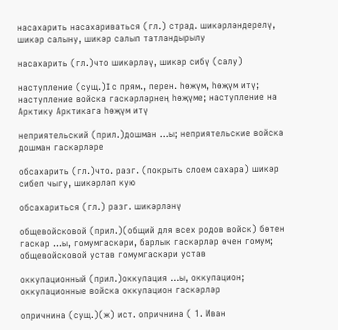насахарить насахариваться (гл.) страд. шикәрләндерелү, шикәр салыну, шикәр салып татландырылу

насахарить (гл.)что шикәрләү, шикәр сибү (салу)

наступление (сущ.)I с прям., перен. һөжүм, һөҗүм итү; наступление войска гаскәрләрнең һөҗүме; наступление на Арктику Арктикага һөҗүм итү

неприятельский (прил.)дошман …ы; неприятельские войска дошман гаскәрләре

обсахарить (гл.)что. разг. (покрыть слоем сахара) шикәр сибеп чыгу, шикәрләп кую

обсахариться (гл.) разг. шикәрләнү

общевойсковой (прил.)(общий для всех родов войск) бөтен гаскәр …ы, гомумгаскәри, барлык гаскәрләр өчен гомум; общевойсковой устав гомумгаскәри устав

оккупационный (прил.)оккупация …ы, оккупацион; оккупационные войска оккупацион гаскәрләр

опричнина (сущ.)(ж) ист. опричнина ( 1. Иван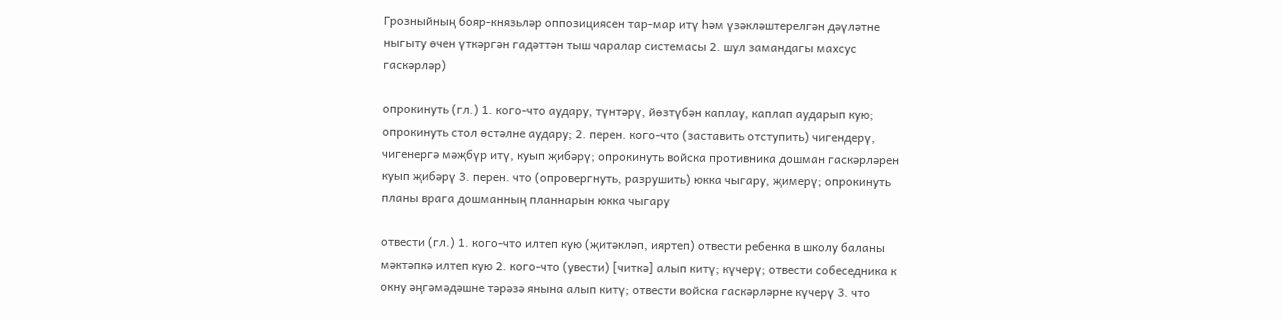Грозныйның бояр-князьләр оппозициясен тар-мар итү һәм үзәкләштерелгән дәүләтне ныгыту өчен үткәргән гадәттән тыш чаралар системасы 2. шул замандагы махсус гаскәрләр)

опрокинуть (гл.) 1. кого-что аудару, түнтәрү, йөзтүбән каплау, каплап аударып кую; опрокинуть стол өстәлне аудару; 2. перен. кого-что (заставить отступить) чигендерү, чигенергә мәҗбүр итү, куып җибәрү; опрокинуть войска противника дошман гаскәрләрен куып җибәрү 3. перен. что (опровергнуть, разрушить) юкка чыгару, җимерү; опрокинуть планы врага дошманның планнарын юкка чыгару

отвести (гл.) 1. кого-что илтеп кую (җитәкләп, ияртеп) отвести ребенка в школу баланы мәктәпкә илтеп кую 2. кого-что (увести) [читкә] алып китү; күчерү; отвести собеседника к окну әңгәмәдәшне тәрәзә янына алып китү; отвести войска гаскәрләрне күчерү 3. что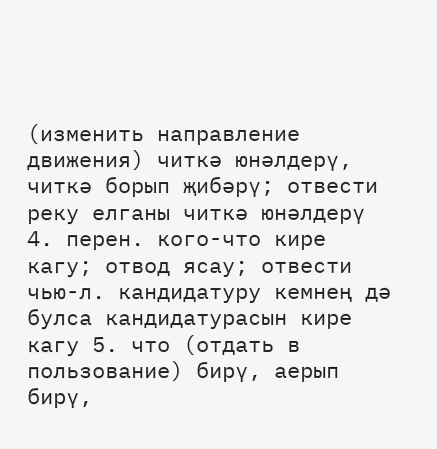(изменить направление движения) читкә юнәлдерү, читкә борып җибәрү; отвести реку елганы читкә юнәлдерү 4. перен. кого-что кире кагу; отвод ясау; отвести чью-л. кандидатуру кемнең дә булса кандидатурасын кире кагу 5. что (отдать в пользование) бирү, аерып бирү,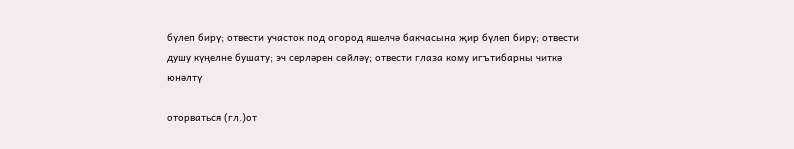бүлеп бирү; отвести участок под огород яшелчә бакчасына җир бүлеп бирү; отвести душу күңелне бушату; эч серләрен сөйләү; отвести глаза кому игътибарны читкә юнәлтү

оторваться (гл.)от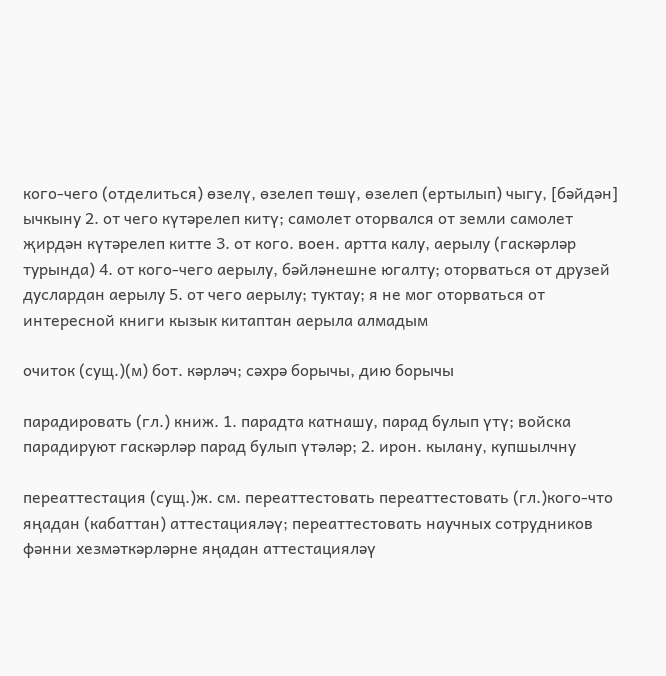кого-чего (отделиться) өзелү, өзелеп төшү, өзелеп (ертылып) чыгу, [бәйдән] ычкыну 2. от чего күтәрелеп китү; самолет оторвался от земли самолет җирдән күтәрелеп китте 3. от кого. воен. артта калу, аерылу (гаскәрләр турында) 4. от кого-чего аерылу, бәйләнешне югалту; оторваться от друзей дуслардан аерылу 5. от чего аерылу; туктау; я не мог оторваться от интересной книги кызык китаптан аерыла алмадым

очиток (сущ.)(м) бот. кәрләч; сәхрә борычы, дию борычы

парадировать (гл.) книж. 1. парадта катнашу, парад булып үтү; войска парадируют гаскәрләр парад булып үтәләр; 2. ирон. кылану, купшылчну

переаттестация (сущ.)ж. см. переаттестовать переаттестовать (гл.)кого-что яңадан (кабаттан) аттестацияләү; переаттестовать научных сотрудников фәнни хезмәткәрләрне яңадан аттестацияләү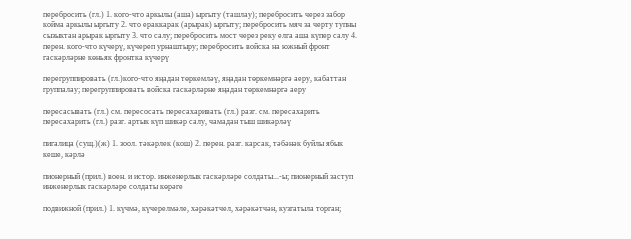перебросить (гл.) 1. кого-что аркылы (аша) ыргыту (ташлау); перебросить через забор койма аркылы ыргыту 2. что ераккарак (арырак) ыргыту; перебросить мяч за черту тупны сызыктан арырак ыргыту 3. что салу; перебросить мост через реку елга аша күпер салу 4. перен. кого-что күчерү, күчереп урнаштыру; перебросить войска на южный фронт гаскәрләрне көньяк фронтка күчерү

перегруппировать (гл.)кого-что яңадан төркемләү, яңадан төркемнәргә аеру, кабаттан группалау; перегруппировать войска гаскәрләрне яңадан төркемнәргә аеру

пересасывать (гл.) см. пересосать пересахаривать (гл.) разг. см. пересахарить пересахарить (гл.) разг. артык күп шикәр салу, чамадан тыш шикәрләү

пигалица (сущ.)(ж) 1. зоол. тәкәрлек (кош) 2. перен. разг. карсак, тәбәнәк буйлы ябык кеше, кәрлә

пионерный (прил.) воен. и истор. инженерлык гаскәрләре солдаты...-ы; пионерный заступ инженерлык гаскәрләре солдаты көрәге

подвижной (прил.) 1. күчмә, күчерелмәле, хәрәкәтчел, хәрәкәтчән, кузгатыла торган;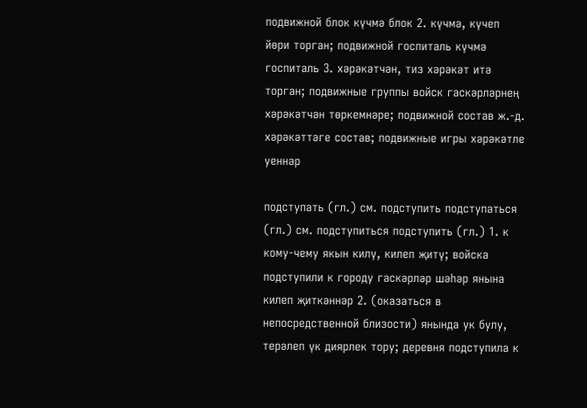подвижной блок күчмә блок 2. күчмә, күчеп йөри торган; подвижной госпиталь күчмә госпиталь 3. хәрәкәтчән, тиз хәрәкәт итә торган; подвижные группы войск гаскәрләрнең хәрәкәтчән төркемнәре; подвижной состав ж.-д. хәрәкәттәге состав; подвижные игры хәрәкәтле уеннар

подступать (гл.) см. подступить подступаться (гл.) см. подступиться подступить (гл.) 1. к кому-чему якын килү, килеп җитү; войска подступили к городу гаскәрләр шәһәр янына килеп җиткәннәр 2. (оказаться в непосредственной близости) янында ук булу, терәлеп үк диярлек тору; деревня подступила к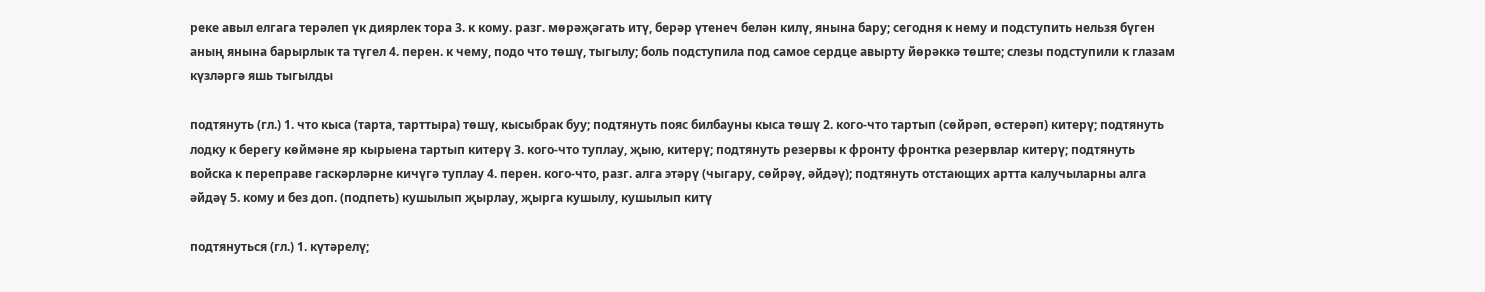реке авыл елгага терәлеп үк диярлек тора 3. к кому. разг. мөрәҗәгать итү, берәр үтенеч белән килү, янына бару; сегодня к нему и подступить нельзя бүген аның янына барырлык та түгел 4. перен. к чему, подо что төшү, тыгылу; боль подступила под самое сердце авырту йөрәккә төште; слезы подступили к глазам күзләргә яшь тыгылды

подтянуть (гл.) 1. что кыса (тарта, тарттыра) төшү, кысыбрак буу; подтянуть пояс билбауны кыса төшү 2. кого-что тартып (сөйрәп, өстерәп) китерү; подтянуть лодку к берегу көймәне яр кырыена тартып китерү 3. кого-что туплау, җыю, китерү; подтянуть резервы к фронту фронтка резервлар китерү; подтянуть войска к переправе гаскәрләрне кичүгә туплау 4. перен. кого-что, разг. алга этәрү (чыгару, сөйрәү, әйдәү); подтянуть отстающих артта калучыларны алга әйдәү 5. кому и без доп. (подпеть) кушылып җырлау, җырга кушылу, кушылып китү

подтянуться (гл.) 1. күтәрелү;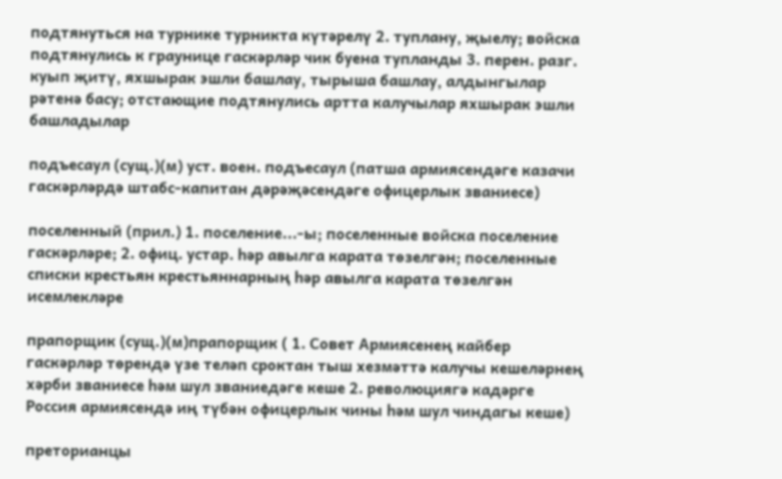подтянуться на турнике турникта күтәрелү 2. туплану, җыелу; войска подтянулись к граyнице гаскәрләр чик буена тупланды 3. перен. разг. куып җитү, яхшырак эшли башлау, тырыша башлау, алдынгылар рәтенә басу; отстающие подтянулись артта калучылар яхшырак эшли башладылар

подъесаул (сущ.)(м) уст. воен. подъесаул (патша армиясендәге казачи гаскәрләрдә штабс-капитан дәрәҗәсендәге офицерлык званиесе)

поселенный (прил.) 1. поселение...-ы; поселенные войска поселение гаскәрләре; 2. офиц. устар. һәр авылга карата төзелгән; поселенные списки крестьян крестьяннарның һәр авылга карата төзелгән исемлекләре

прапорщик (сущ.)(м)прапорщик ( 1. Совет Армиясенең кайбер гаскәрләр төрендә үзе теләп сроктан тыш хезмәттә калучы кешеләрнең хәрби званиесе һәм шул званиедәге кеше 2. революциягә кадәрге Россия армиясендә иң түбән офицерлык чины һәм шул чиндагы кеше)

преторианцы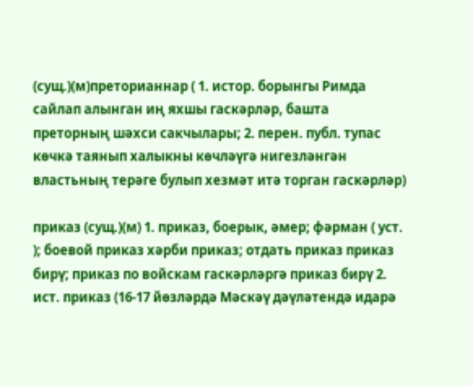(сущ.)(м)преторианнар ( 1. истор. борынгы Римда сайлап алынган иң яхшы гаскәрләр, башта преторның шәхси сакчылары; 2. перен. публ. тупас көчкә таянып халыкны көчләүгә нигезләнгән властьның терәге булып хезмәт итә торган гаскәрләр)

приказ (сущ.)(м) 1. приказ, боерык, әмер; фәрман ( уст. ); боевой приказ хәрби приказ; отдать приказ приказ бирү; приказ по войскам гаскәрләргә приказ бирү 2. ист. приказ (16-17 йөзләрдә Мәскәү дәүләтендә идарә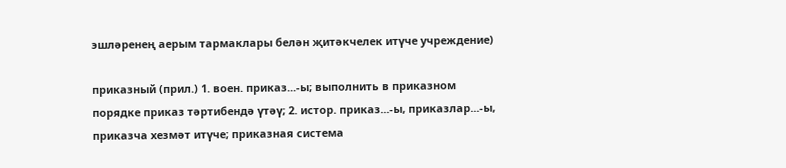эшләренең аерым тармаклары белән җитәкчелек итүче учреждение)

приказный (прил.) 1. воен. приказ...-ы; выполнить в приказном порядке приказ тәртибендә үтәү; 2. истор. приказ...-ы, приказлар...-ы, приказча хезмәт итүче; приказная система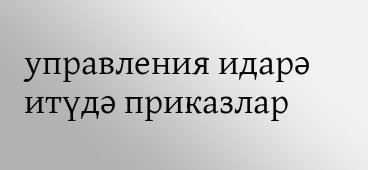управления идарә итүдә приказлар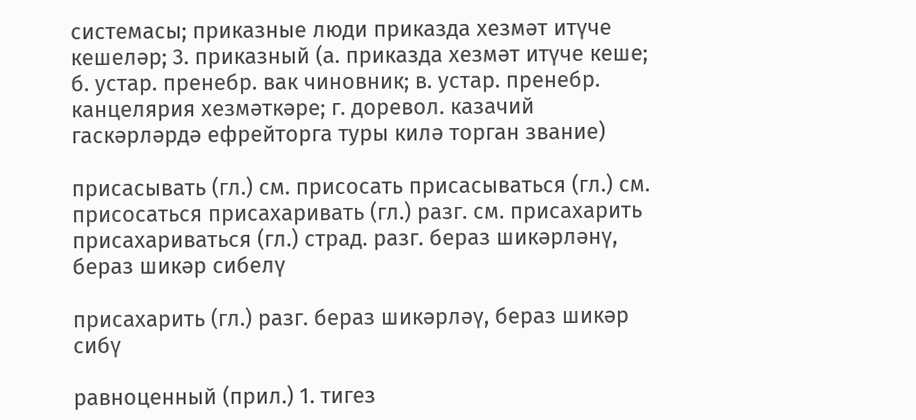системасы; приказные люди приказда хезмәт итүче кешеләр; 3. приказный (а. приказда хезмәт итүче кеше; б. устар. пренебр. вак чиновник; в. устар. пренебр. канцелярия хезмәткәре; г. доревол. казачий гаскәрләрдә ефрейторга туры килә торган звание)

присасывать (гл.) см. присосать присасываться (гл.) см. присосаться присахаривать (гл.) разг. см. присахарить присахариваться (гл.) страд. разг. бераз шикәрләнү, бераз шикәр сибелү

присахарить (гл.) разг. бераз шикәрләү, бераз шикәр сибү

равноценный (прил.) 1. тигез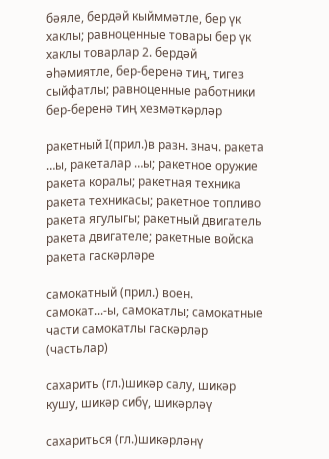бәяле, бердәй кыйммәтле, бер үк хаклы; равноценные товары бер үк хаклы товарлар 2. бердәй әһәмиятле, бер-беренә тиң, тигез сыйфатлы; равноценные работники бер-беренә тиң хезмәткәрләр

ракетный I(прил.)в разн. знач. ракета …ы, ракеталар …ы; ракетное оружие ракета коралы; ракетная техника ракета техникасы; ракетное топливо ракета ягулыгы; ракетный двигатель ракета двигателе; ракетные войска ракета гаскәрләре

самокатный (прил.) воен. самокат...-ы, самокатлы; самокатные части самокатлы гаскәрләр (частьлар)

сахарить (гл.)шикәр салу, шикәр кушу, шикәр сибү, шикәрләү

сахариться (гл.)шикәрләнү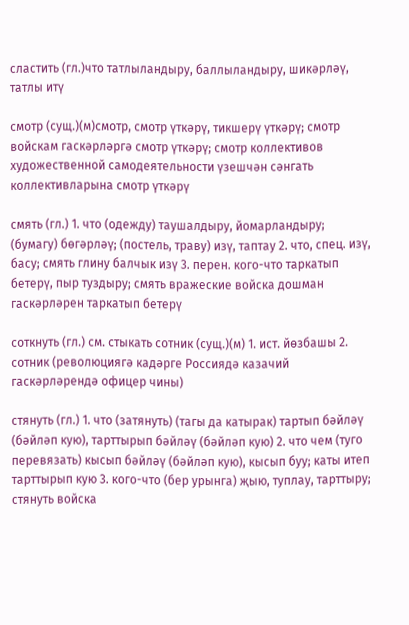сластить (гл.)что татлыландыру, баллыландыру, шикәрләү, татлы итү

смотр (сущ.)(м)смотр, смотр үткәрү, тикшерү үткәрү; смотр войскам гаскәрләргә смотр үткәрү; смотр коллективов художественной самодеятельности үзешчән сәнгать коллективларына смотр үткәрү

смять (гл.) 1. что (одежду) таушалдыру, йомарландыру; (бумагу) бөгәрләү; (постель, траву) изү, таптау 2. что, спец. изү, басу; смять глину балчык изү 3. перен. кого-что таркатып бетерү, пыр туздыру; смять вражеские войска дошман гаскәрләрен таркатып бетерү

соткнуть (гл.) см. стыкать сотник (сущ.)(м) 1. ист. йөзбашы 2. сотник (революциягә кадәрге Россиядә казачий гаскәрләрендә офицер чины)

стянуть (гл.) 1. что (затянуть) (тагы да катырак) тартып бәйләү (бәйләп кую), тарттырып бәйләү (бәйләп кую) 2. что чем (туго перевязать) кысып бәйләү (бәйләп кую), кысып буу; каты итеп тарттырып кую 3. кого-что (бер урынга) җыю, туплау, тарттыру; стянуть войска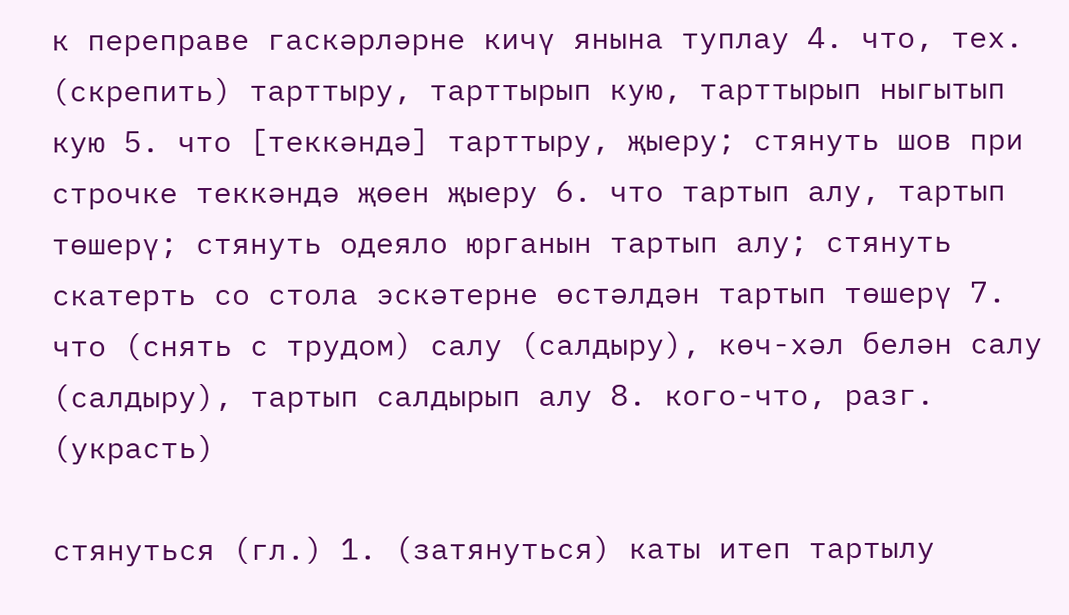к переправе гаскәрләрне кичү янына туплау 4. что, тех. (скрепить) тарттыру, тарттырып кую, тарттырып ныгытып кую 5. что [теккәндә] тарттыру, җыеру; стянуть шов при строчке теккәндә җөен җыеру 6. что тартып алу, тартып төшерү; стянуть одеяло юрганын тартып алу; стянуть скатерть со стола эскәтерне өстәлдән тартып төшерү 7. что (снять с трудом) салу (салдыру), көч-хәл белән салу (салдыру), тартып салдырып алу 8. кого-что, разг. (украсть)

стянуться (гл.) 1. (затянуться) каты итеп тартылу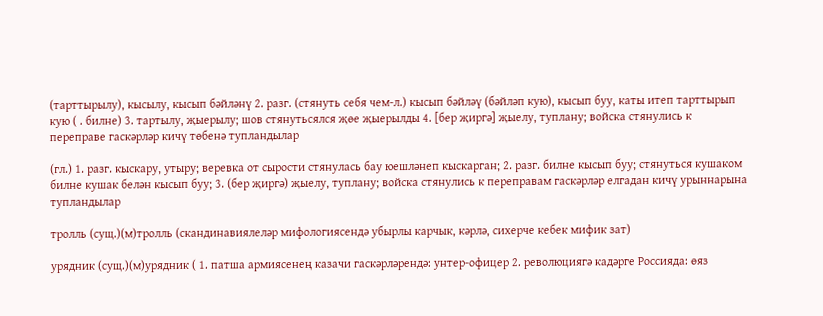(тарттырылу), кысылу, кысып бәйләнү 2. разг. (стянуть себя чем-л.) кысып бәйләү (бәйләп кую), кысып буу, каты итеп тарттырып кую ( . билне) 3. тартылу, җыерылу; шов стянутьсялся җөе җыерылды 4. [бер җиргә] җыелу, туплану; войска стянулись к переправе гаскәрләр кичү төбенә тупландылар

(гл.) 1. разг. кыскару, утыру; веревка от сырости стянулась бау юешләнеп кыскарган; 2. разг. билне кысып буу; стянуться кушаком билне кушак белән кысып буу; 3. (бер җиргә) җыелу, туплану; войска стянулись к переправам гаскәрләр елгадан кичү урыннарына тупландылар

тролль (сущ.)(м)тролль (скандинавиялеләр мифологиясендә убырлы карчык, кәрлә, сихерче кебек мифик зат)

урядник (сущ.)(м)урядник ( 1. патша армиясенең казачи гаскәрләрендә: унтер-офицер 2. революциягә кадәрге Россияда: өяз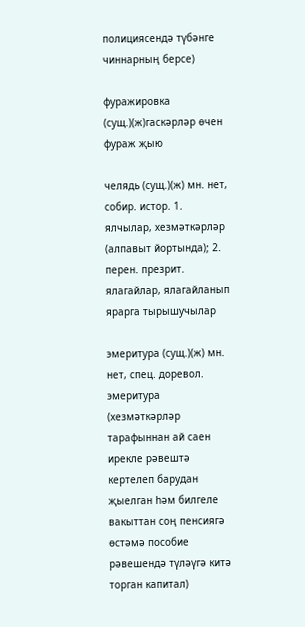полициясендә түбәнге чиннарның берсе)

фуражировка (сущ.)(ж)гаскәрләр өчен фураж җыю

челядь (сущ.)(ж) мн. нет, собир. истор. 1. ялчылар, хезмәткәрләр (алпавыт йортында); 2. перен. презрит. ялагайлар, ялагайланып ярарга тырышучылар

эмеритура (сущ.)(ж) мн. нет, спец. доревол. эмеритура (хезмәткәрләр тарафыннан ай саен ирекле рәвештә кертелеп барудан җыелган һәм билгеле вакыттан соң пенсиягә өстәмә пособие рәвешендә түләүгә китә торган капитал)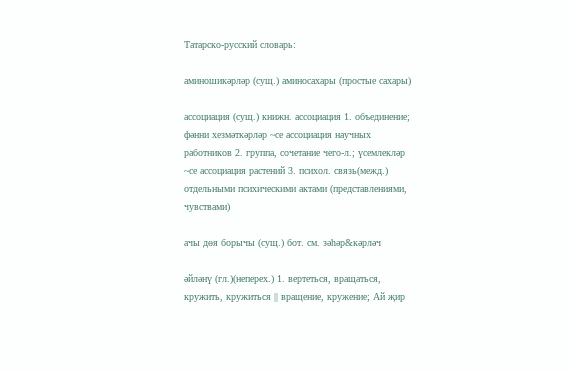Татарско-русский словарь:

аминошикәрләр (сущ.) аминосахары (простые сахары)

ассоциация (сущ.) книжн. ассоциация 1. объединение; фәнни хезмәткәрләр ~се ассоциация научных работников 2. группа, сочетание чего-л.; үсемлекләр ~се ассоциация растений 3. психол. связь(межд.) отдельными психическими актами (представлениями, чувствами)

ачы дөя борычы (сущ.) бот. см. зәһәр&кәрләч

әйләнү (гл.)(неперех.) 1. вертеться, вращаться, кружить, кружиться || вращение, кружение; Ай җир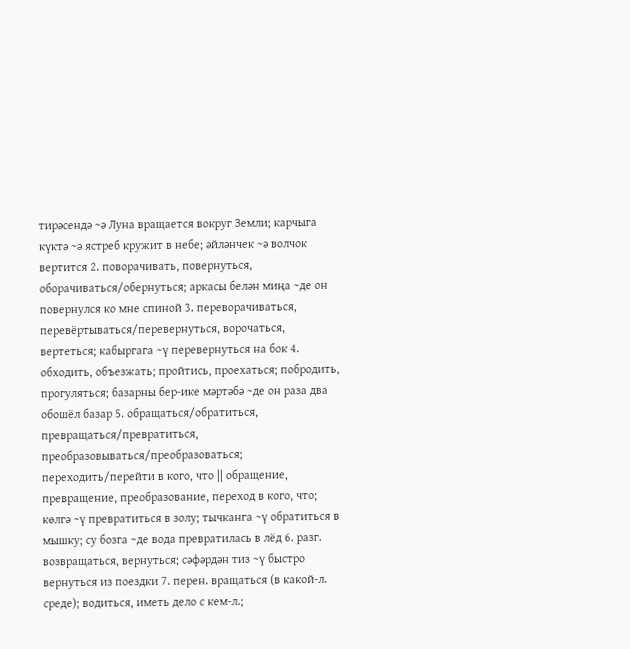тирәсендә ~ә Луна вращается вокруг Земли; карчыга күктә ~ә ястреб кружит в небе; әйләнчек ~ә волчок вертится 2. поворачивать, повернуться, оборачиваться/обернуться; аркасы белән миңа ~де он повернулся ко мне спиной 3. переворачиваться, перевёртываться/перевернуться, ворочаться, вертеться; кабыргага ~ү перевернуться на бок 4. обходить, объезжать; пройтись, проехаться; побродить, прогуляться; базарны бер-ике мәртәбә ~де он раза два обошёл базар 5. обращаться/обратиться, превращаться/превратиться, преобразовываться/преобразоваться; переходить/перейти в кого, что || обращение, превращение, преобразование, переход в кого, что; көлгә ~ү превратиться в золу; тычканга ~ү обратиться в мышку; су бозга ~де вода превратилась в лёд 6. разг. возвращаться, вернуться; сәфәрдән тиз ~ү быстро вернуться из поездки 7. перен. вращаться (в какой-л. среде); водиться, иметь дело с кем-л.;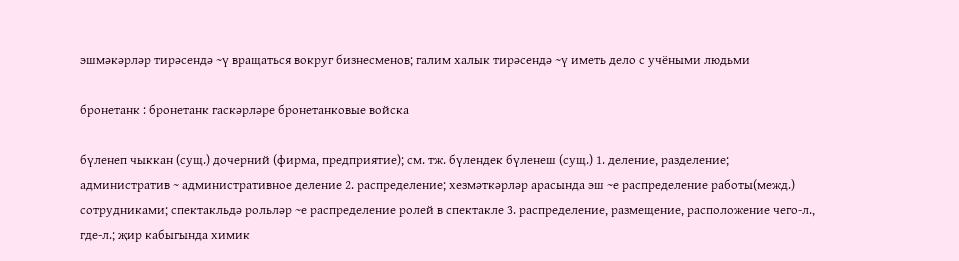эшмәкәрләр тирәсендә ~ү вращаться вокруг бизнесменов; галим халык тирәсендә ~ү иметь дело с учёными людьми

бронетанк : бронетанк гаскәрләре бронетанковые войска

бүленеп чыккан (сущ.) дочерний (фирма, предприятие); см. тж. бүлендек бүленеш (сущ.) 1. деление, разделение; административ ~ административное деление 2. распределение; хезмәткәрләр арасында эш ~е распределение работы(межд.) сотрудниками; спектакльдә рольләр ~е распределение ролей в спектакле 3. распределение, размещение, расположение чего-л., где-л.; җир кабыгында химик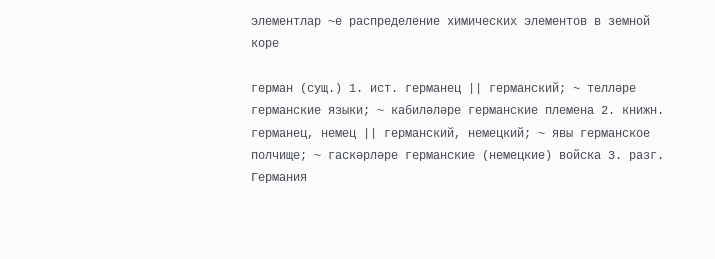элементлар ~е распределение химических элементов в земной коре

герман (сущ.) 1. ист. германец || германский; ~ телләре германские языки; ~ кабиләләре германские племена 2. книжн. германец, немец || германский, немецкий; ~ явы германское полчище; ~ гаскәрләре германские (немецкие) войска 3. разг. Германия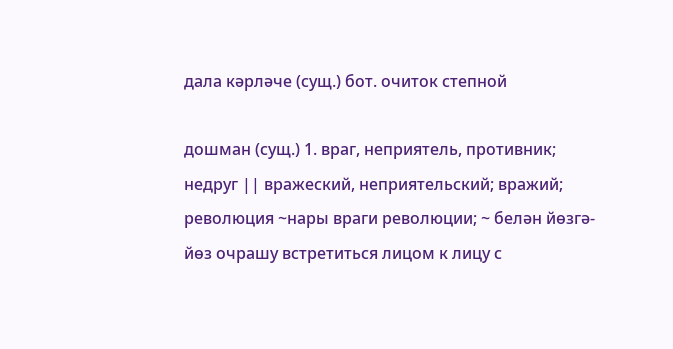дала кәрләче (сущ.) бот. очиток степной

дошман (сущ.) 1. враг, неприятель, противник; недруг || вражеский, неприятельский; вражий; революция ~нары враги революции; ~ белән йөзгә-йөз очрашу встретиться лицом к лицу с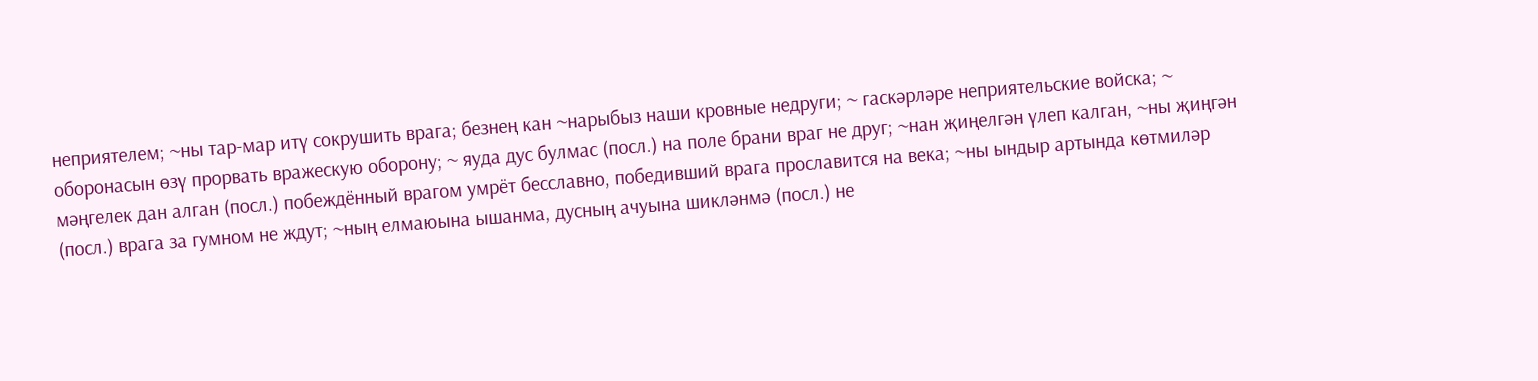неприятелем; ~ны тар-мар итү сокрушить врага; безнең кан ~нарыбыз наши кровные недруги; ~ гаскәрләре неприятельские войска; ~ оборонасын өзү прорвать вражескую оборону; ~ яуда дус булмас (посл.) на поле брани враг не друг; ~нан җиңелгән үлеп калган, ~ны җиңгән мәңгелек дан алган (посл.) побеждённый врагом умрёт бесславно, победивший врага прославится на века; ~ны ындыр артында көтмиләр (посл.) врага за гумном не ждут; ~ның елмаюына ышанма, дусның ачуына шикләнмә (посл.) не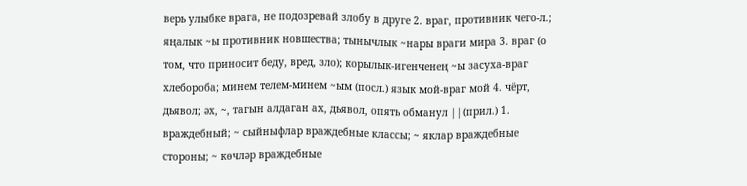верь улыбке врага, не подозревай злобу в друге 2. враг, противник чего-л.; яңалык ~ы противник новшества; тынычлык ~нары враги мира 3. враг (о том, что приносит беду, вред, зло); корылык-игенченең ~ы засуха-враг хлебороба; минем телем-минем ~ым (посл.) язык мой-враг мой 4. чёрт, дьявол; әх, ~, тагын алдаган ах, дьявол, опять обманул ||(прил.) 1. враждебный; ~ сыйныфлар враждебные классы; ~ яклар враждебные стороны; ~ көчләр враждебные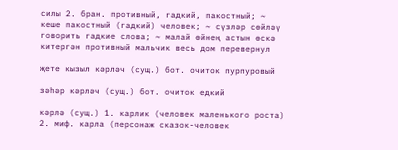силы 2. бран. противный, гадкий, пакостный; ~ кеше пакостный (гадкий) человек; ~ сүзләр сөйләү говорить гадкие слова; ~ малай өйнең астын өскә китергән противный мальчик весь дом перевернул

җете кызыл кәрләч (сущ.) бот. очиток пурпуровый

зәһәр кәрләч (сущ.) бот. очиток едкий

кәрлә (сущ.) 1. карлик (человек маленького роста) 2. миф. карла (персонаж сказок-человек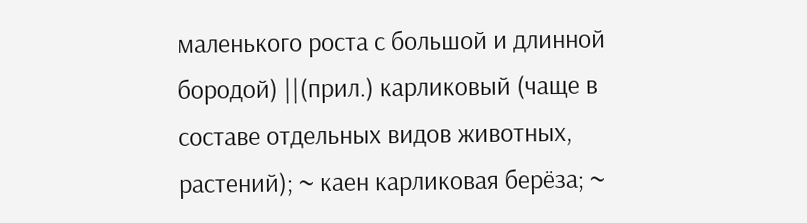маленького роста с большой и длинной бородой) ||(прил.) карликовый (чаще в составе отдельных видов животных, растений); ~ каен карликовая берёза; ~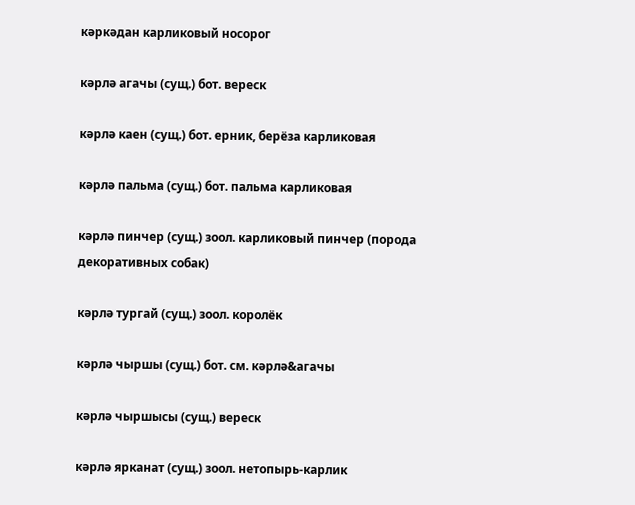кәркәдан карликовый носорог

кәрлә агачы (сущ.) бот. вереск

кәрлә каен (сущ.) бот. ерник, берёза карликовая

кәрлә пальма (сущ.) бот. пальма карликовая

кәрлә пинчер (сущ.) зоол. карликовый пинчер (порода декоративных собак)

кәрлә тургай (сущ.) зоол. королёк

кәрлә чыршы (сущ.) бот. см. кәрлә&агачы

кәрлә чыршысы (сущ.) вереск

кәрлә ярканат (сущ.) зоол. нетопырь-карлик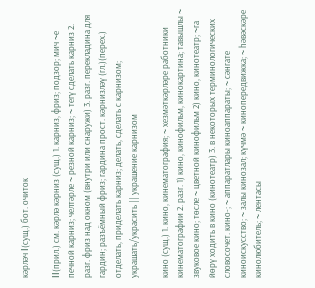кәрләч I(сущ.) бот. очиток

II(прил.) см. кәрлә кәрниз (сущ.) 1. карниз, фриз; подзор; мич ~е печной карниз; челтәрле ~ резной карниз; ~ тегү сделать карниз 2. разг. фриз над окном (внутри или снаружи) 3. разг. перекладина для гардин; разъёмный фриз; гардина прост. кәрнизләү (гл.)(перех.) отделать, приделать карниз; делать, сделать с карнизом; украшать/украсить || украшение карнизом

кино (сущ.) 1. кино, кинематография; ~ хезмәткәрләре работники кинематографии 2. разг. 1) кино, кинофильм, кинокартина; тавышлы ~ звуковое кино; төсле ~ цветной кинофильм 2) кино, кинотеатр; ~га йөрү ходить в кино (кинотеатр) 3. в некоторых терминологических словосочет. кино-; ~ аппаратлары киноаппараты; ~ сәнгате киноискусство; ~ залы кинозал; күчмә ~ кинопередвижка; ~ һәвәскәре кинолюбитель; ~ лентасы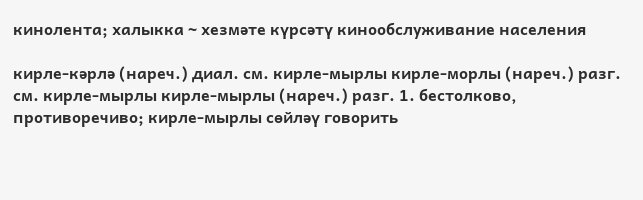кинолента; халыкка ~ хезмәте күрсәтү кинообслуживание населения

кирле-кәрлә (нареч.) диал. см. кирле-мырлы кирле-морлы (нареч.) разг. см. кирле-мырлы кирле-мырлы (нареч.) разг. 1. бестолково, противоречиво; кирле-мырлы сөйләү говорить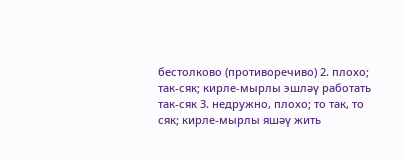бестолково (противоречиво) 2. плохо; так-сяк; кирле-мырлы эшләү работать так-сяк 3. недружно, плохо; то так, то сяк; кирле-мырлы яшәү жить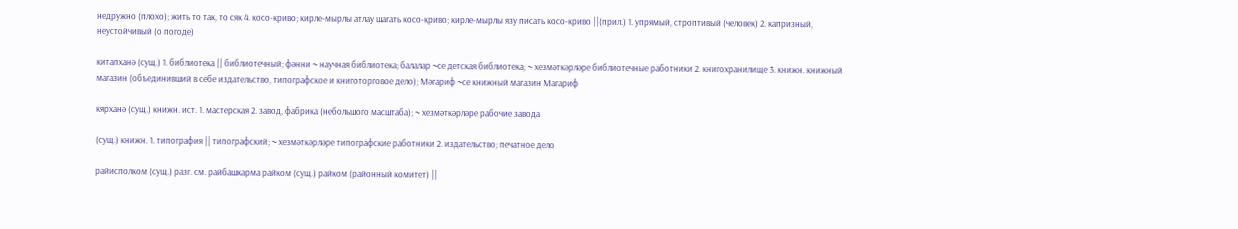недружно (плохо); жить то так, то сяк 4. косо-криво; кирле-мырлы атлау шагать косо-криво; кирле-мырлы язу писать косо-криво ||(прил.) 1. упрямый, строптивый (человек) 2. капризный, неустойчивый (о погоде)

китапханә (сущ.) 1. библиотека || библиотечный; фәнни ~ научная библиотека; балалар ~се детская библиотека; ~ хезмәткәрләре библиотечные работники 2. книгохранилище 3. книжн. книжный магазин (объединивший в себе издательство, типографское и книготорговое дело); Мәгариф ~се книжный магазин Магариф

кярханә (сущ.) книжн. ист. 1. мастерская 2. завод, фабрика (небольшого масштаба); ~ хезмәткәрләре рабочие завода

(сущ.) книжн. 1. типография || типографский; ~ хезмәткәрләре типографские работники 2. издательство; печатное дело

райисполком (сущ.) разг. см. райбашкарма райком (сущ.) райком (районный комитет) ||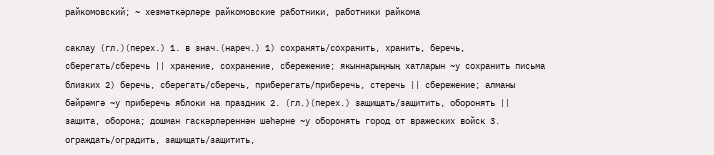райкомовский; ~ хезмәткәрләре райкомовские работники, работники райкома

саклау (гл.)(перех.) 1. в знач.(нареч.) 1) сохранять/сохранить, хранить, беречь, сберегать/сберечь || хранение, сохранение, сбережение; якыннарыңның хатларын ~у сохранить письма близких 2) беречь, сберегать/сберечь, приберегать/приберечь, стеречь || сбережение; алманы бәйрәмгә ~у приберечь яблоки на праздник 2. (гл.)(перех.) защищать/защитить, оборонять || защита, оборона; дошман гаскәрләреннән шәһәрне ~у оборонять город от вражеских войск 3. ограждать/оградить, защищать/защитить,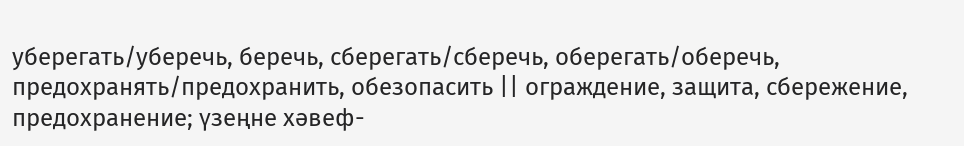уберегать/уберечь, беречь, сберегать/сберечь, оберегать/оберечь, предохранять/предохранить, обезопасить || ограждение, защита, сбережение, предохранение; үзеңне хәвеф-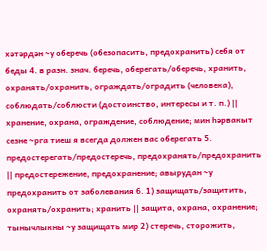хәтәрдән ~у оберечь (обезопасить, предохранить) себя от беды 4. в разн. знач. беречь, оберегать/оберечь, хранить, охранять/охранить, ограждать/оградить (человека), соблюдать/соблюсти (достоинство, интересы и т. п.) || хранение, охрана, ограждение, соблюдение; мин һәрвакыт сезне ~рга тиеш я всегда должен вас оберегать 5. предостерегать/предостеречь, предохранять/предохранить || предостережение, предохранение; авырудан ~у предохранить от заболевания 6. 1) защищать/защитить, охранять/охранить; хранить || защита, охрана, охранение; тынычлыкны ~у защищать мир 2) стеречь, сторожить,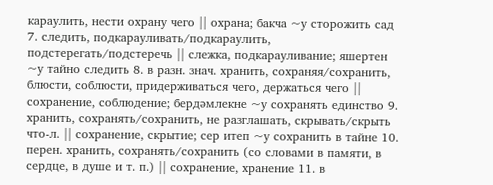караулить, нести охрану чего || охрана; бакча ~у сторожить сад 7. следить, подкарауливать/подкараулить, подстерегать/подстеречь || слежка, подкарауливание; яшертен ~у тайно следить 8. в разн. знач. хранить, сохраняя/сохранить, блюсти, соблюсти, придерживаться чего, держаться чего || сохранение, соблюдение; бердәмлекне ~у сохранять единство 9. хранить, сохранять/сохранить, не разглашать, скрывать/скрыть что-л. || сохранение, скрытие; сер итеп ~у сохранить в тайне 10. перен. хранить, сохранять/сохранить (со словами в памяти, в сердце, в душе и т. п.) || сохранение, хранение 11. в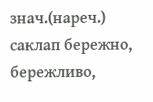знач.(нареч.) саклап бережно, бережливо,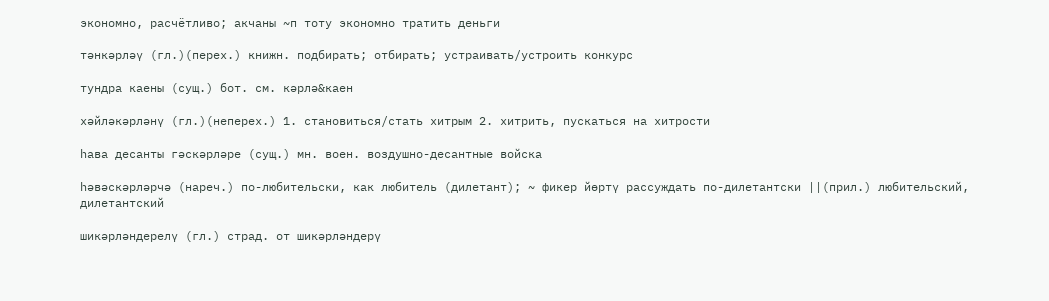экономно, расчётливо; акчаны ~п тоту экономно тратить деньги

тәнкәрләү (гл.)(перех.) книжн. подбирать; отбирать; устраивать/устроить конкурс

тундра каены (сущ.) бот. см. кәрлә&каен

хәйләкәрләнү (гл.)(неперех.) 1. становиться/стать хитрым 2. хитрить, пускаться на хитрости

һава десанты гәскәрләре (сущ.) мн. воен. воздушно-десантные войска

һәвәскәрләрчә (нареч.) по-любительски, как любитель (дилетант); ~ фикер йөртү рассуждать по-дилетантски ||(прил.) любительский, дилетантский

шикәрләндерелү (гл.) страд. от шикәрләндерү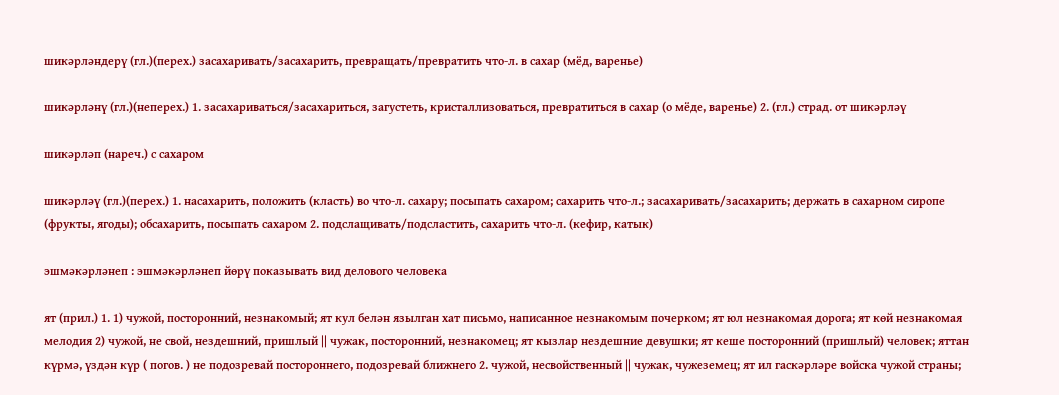шикәрләндерү (гл.)(перех.) засахаривать/засахарить, превращать/превратить что-л. в сахар (мёд, варенье)

шикәрләнү (гл.)(неперех.) 1. засахариваться/засахариться, загустеть, кристаллизоваться, превратиться в сахар (о мёде, варенье) 2. (гл.) страд. от шикәрләү

шикәрләп (нареч.) с сахаром

шикәрләү (гл.)(перех.) 1. насахарить, положить (класть) во что-л. сахару; посыпать сахаром; сахарить что-л.; засахаривать/засахарить; держать в сахарном сиропе (фрукты, ягоды); обсахарить, посыпать сахаром 2. подслащивать/подсластить, сахарить что-л. (кефир, катык)

эшмәкәрләнеп : эшмәкәрләнеп йөрү показывать вид делового человека

ят (прил.) 1. 1) чужой, посторонний, незнакомый; ят кул белән язылган хат письмо, написанное незнакомым почерком; ят юл незнакомая дорога; ят көй незнакомая мелодия 2) чужой, не свой, нездешний, пришлый || чужак, посторонний, незнакомец; ят кызлар нездешние девушки; ят кеше посторонний (пришлый) человек; яттан күрмә, үздән күр ( погов. ) не подозревай постороннего, подозревай ближнего 2. чужой, несвойственный || чужак, чужеземец; ят ил гаскәрләре войска чужой страны;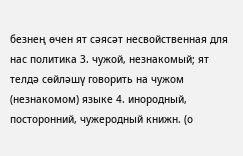безнең өчен ят сәясәт несвойственная для нас политика 3. чужой, незнакомый; ят телдә сөйләшү говорить на чужом (незнакомом) языке 4. инородный, посторонний, чужеродный книжн. (о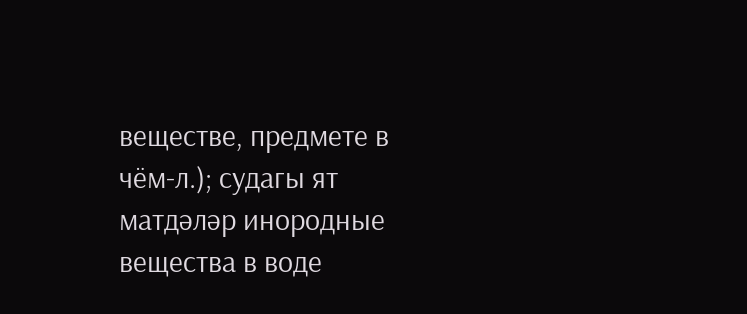веществе, предмете в чём-л.); судагы ят матдәләр инородные вещества в воде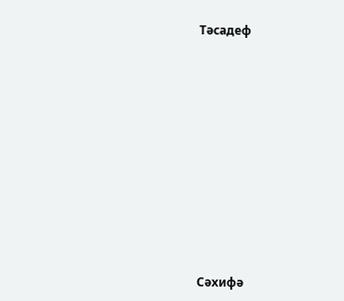Тәсадеф











Сәхифә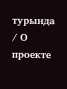турында / О проекте